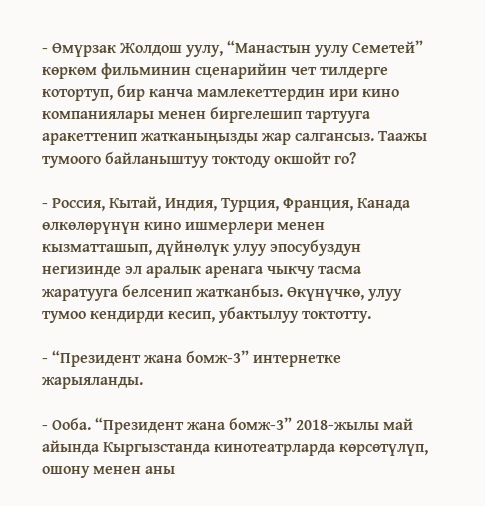- Өмүрзак Жолдош уулу, “Манастын уулу Семетей” көркөм фильминин сценарийин чет тилдерге котортуп, бир канча мамлекеттердин ири кино компаниялары менен биргелешип тартууга аракеттенип жатканыңызды жар салгансыз. Таажы тумоого байланыштуу токтоду окшойт го?

- Россия, Кытай, Индия, Турция, Франция, Канада өлкөлөрүнүн кино ишмерлери менен кызматташып, дүйнөлүк улуу эпосубуздун негизинде эл аралык аренага чыкчу тасма жаратууга белсенип жатканбыз. Өкүнүчкө, улуу тумоо кендирди кесип, убактылуу токтотту.

- “Президент жана бомж-3” интернетке жарыяланды.

- Ооба. “Президент жана бомж-3” 2018-жылы май айында Кыргызстанда кинотеатрларда көрсөтүлүп, ошону менен аны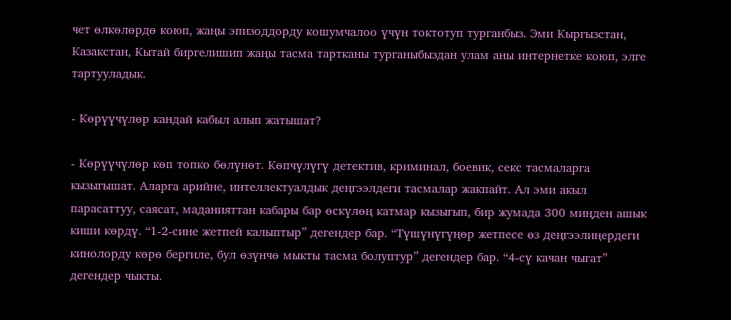чет өлкөлөрдө коюп, жаңы эпизоддорду кошумчалоо үчүн токтотуп турганбыз. Эми Кыргызстан, Казакстан, Кытай биргелишип жаңы тасма тартканы турганыбыздан улам аны интернетке коюп, элге тартууладык.

- Көрүүчүлөр кандай кабыл алып жатышат?

- Көрүүчүлөр көп топко бөлүнөт. Көпчүлүгү детектив, криминал, боевик, секс тасмаларга кызыгышат. Аларга арийне, интеллектуалдык деңгээлдеги тасмалар жакпайт. Ал эми акыл парасаттуу, саясат, маданияттан кабары бар өскүлөң катмар кызыгып, бир жумада 300 миңден ашык киши көрдү. “1-2-сине жетпей калыптыр” дегендер бар. “Түшүнүгүңөр жетпесе өз деңгээлиңердеги кинолорду көрө бергиле, бул өзүнчө мыкты тасма болуптур” дегендер бар. “4-сү качан чыгат” дегендер чыкты.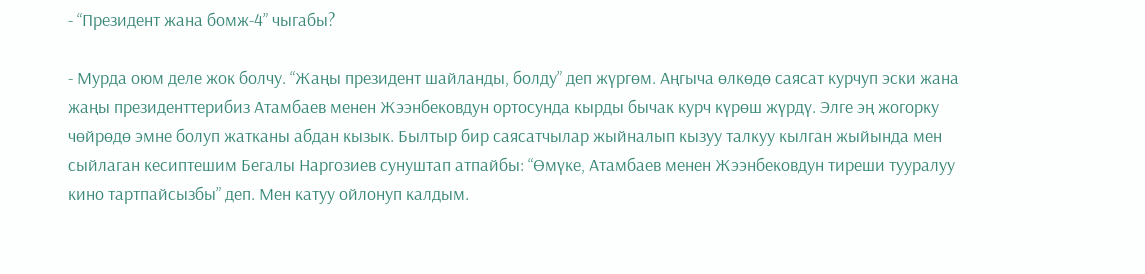- “Президент жана бомж-4” чыгабы?

- Мурда оюм деле жок болчу. “Жаңы президент шайланды, болду” деп жүргөм. Аңгыча өлкөдө саясат курчуп эски жана жаңы президенттерибиз Атамбаев менен Жээнбековдун ортосунда кырды бычак курч күрөш жүрдү. Элге эң жогорку чөйрөдө эмне болуп жатканы абдан кызык. Былтыр бир саясатчылар жыйналып кызуу талкуу кылган жыйында мен сыйлаган кесиптешим Бегалы Наргозиев сунуштап атпайбы: “Өмүке, Атамбаев менен Жээнбековдун тиреши тууралуу кино тартпайсызбы” деп. Мен катуу ойлонуп калдым.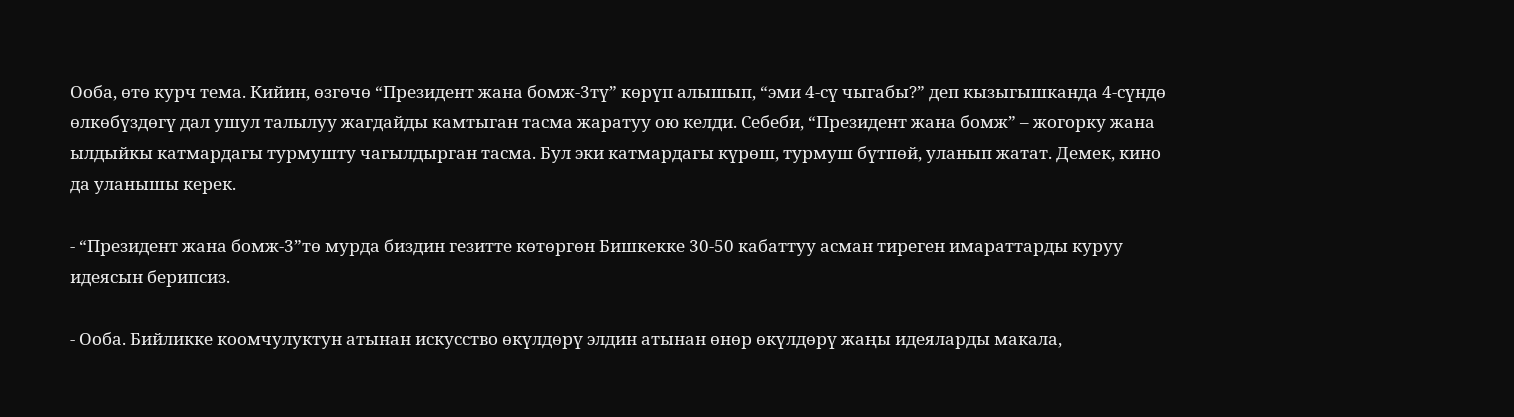Ооба, өтө курч тема. Кийин, өзгөчө “Президент жана бомж-3тү” көрүп алышып, “эми 4-сү чыгабы?” деп кызыгышканда 4-сүндө өлкөбүздөгү дал ушул талылуу жагдайды камтыган тасма жаратуу ою келди. Себеби, “Президент жана бомж” – жогорку жана ылдыйкы катмардагы турмушту чагылдырган тасма. Бул эки катмардагы күрөш, турмуш бүтпөй, уланып жатат. Демек, кино да уланышы керек.

- “Президент жана бомж-3”тө мурда биздин гезитте көтөргөн Бишкекке 30-50 кабаттуу асман тиреген имараттарды куруу идеясын берипсиз.

- Ооба. Бийликке коомчулуктун атынан искусство өкүлдөрү элдин атынан өнөр өкүлдөрү жаңы идеяларды макала,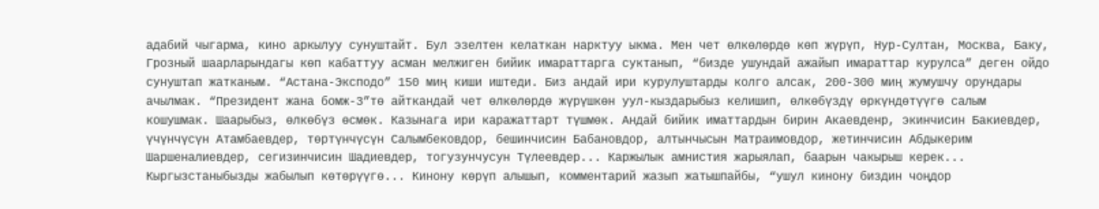адабий чыгарма, кино аркылуу сунуштайт. Бул эзелтен келаткан нарктуу ыкма. Мен чет өлкөлөрдө көп жүрүп, Нур-Султан, Москва, Баку, Грозный шаарларындагы көп кабаттуу асман мелжиген бийик имараттарга суктанып, “бизде ушундай ажайып имараттар курулса” деген ойдо сунуштап жатканым. “Астана-Эксподо” 150 миң киши иштеди. Биз андай ири курулуштарды колго алсак, 200-300 миң жумушчу орундары ачылмак. “Президент жана бомж-3”тө айткандай чет өлкөлөрдө жүрүшкөн уул-кыздарыбыз келишип, өлкөбүздү өркүндөтүүгө салым кошушмак. Шаарыбыз, өлкөбүз өсмөк. Казынага ири каражаттарт түшмөк. Андай бийик иматтардын бирин Акаевденр, экинчисин Бакиевдер, үчүнчүсүн Атамбаевдер, төртүнчүсүн Салымбековдор, бешинчисин Бабановдор, алтынчысын Матраимовдор, жетинчисин Абдыкерим Шаршеналиевдер, сегизинчисин Шадиевдер, тогузунчусун Түлеевдер... Каржылык амнистия жарыялап, баарын чакырыш керек... Кыргызстаныбызды жабылып көтөрүүгө... Кинону көрүп алышып, комментарий жазып жатышпайбы, “ушул кинону биздин чоңдор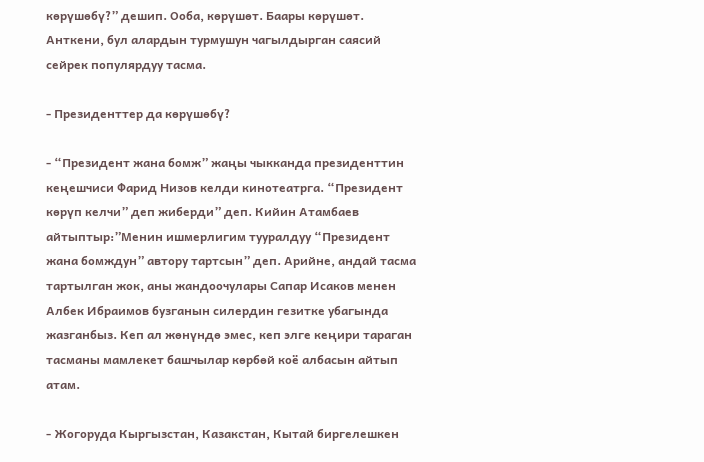көрүшөбү?” дешип. Ооба, көрүшөт. Баары көрүшөт. Анткени, бул алардын турмушун чагылдырган саясий сейрек популярдуу тасма.

- Президенттер да көрүшөбү?

- “Президент жана бомж” жаңы чыкканда президенттин кеңешчиси Фарид Низов келди кинотеатрга. “Президент көрүп келчи” деп жиберди” деп. Кийин Атамбаев айтыптыр:”Менин ишмерлигим тууралдуу “Президент жана бомждун” автору тартсын” деп. Арийне, андай тасма тартылган жок, аны жандоочулары Сапар Исаков менен Албек Ибраимов бузганын силердин гезитке убагында жазганбыз. Кеп ал жөнүндө эмес, кеп элге кеңири тараган тасманы мамлекет башчылар көрбөй коё албасын айтып атам.

- Жогоруда Кыргызстан, Казакстан, Кытай биргелешкен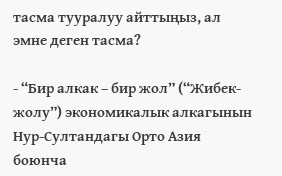тасма тууралуу айттыңыз, ал эмне деген тасма?

- “Бир алкак – бир жол” (“Жибек-жолу”) экономикалык алкагынын Нур-Султандагы Орто Азия боюнча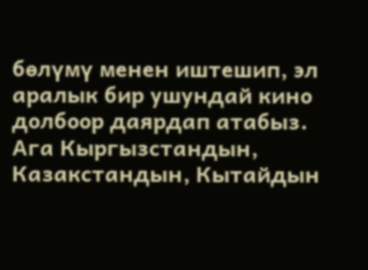бөлүмү менен иштешип, эл аралык бир ушундай кино долбоор даярдап атабыз. Ага Кыргызстандын, Казакстандын, Кытайдын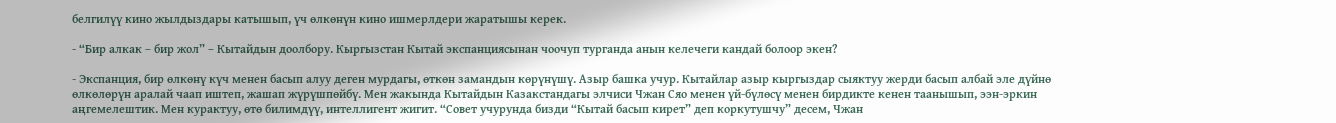белгилүү кино жылдыздары катышып, үч өлкөнүн кино ишмерлдери жаратышы керек.

- “Бир алкак – бир жол” – Кытайдын доолбору. Кыргызстан Кытай экспанциясынан чоочуп турганда анын келечеги кандай болоор экен?

- Экспанция, бир өлкөнү күч менен басып алуу деген мурдагы, өткөн замандын көрүнүшү. Азыр башка учур. Кытайлар азыр кыргыздар сыяктуу жерди басып албай эле дүйнө өлкөлөрүн аралай чаап иштеп, жашап жүрүшпөйбү. Мен жакында Кытайдын Казакстандагы элчиси Чжан Сяо менен үй-бүлөсү менен бирдикте кенен таанышып, ээн-эркин аңгемелештик. Мен курактуу, өтө билимдүү, интеллигент жигит. “Совет учурунда бизди “Кытай басып кирет” деп коркутушчу” десем, Чжан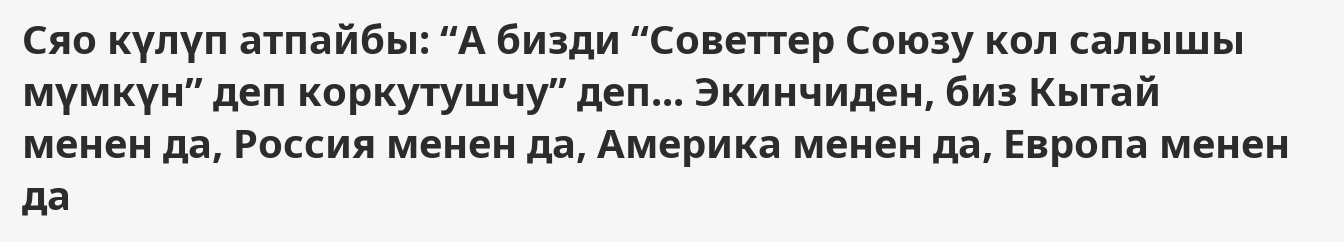Сяо күлүп атпайбы: “А бизди “Советтер Союзу кол салышы мүмкүн” деп коркутушчу” деп... Экинчиден, биз Кытай менен да, Россия менен да, Америка менен да, Европа менен да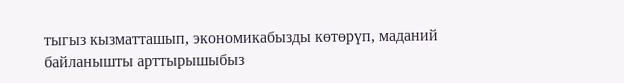тыгыз кызматташып, экономикабызды көтөрүп, маданий байланышты арттырышыбыз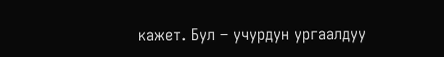кажет. Бул – учурдун ургаалдуу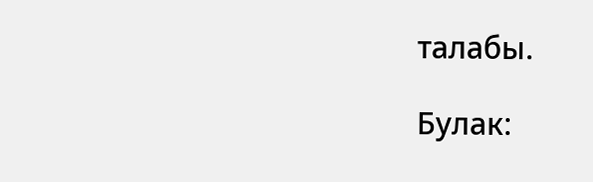талабы.

Булак: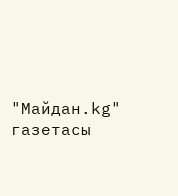"Майдан.kg" газетасы